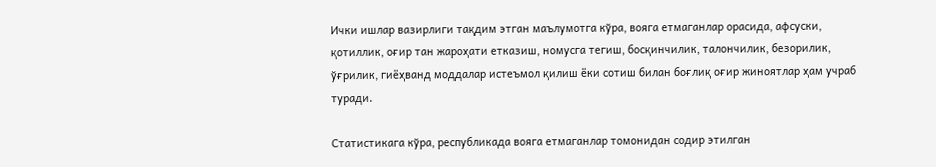Ички ишлар вазирлиги тақдим этган маълумотга кўра, вояга етмаганлар орасида, афсуски, қотиллик, оғир тан жароҳати етказиш, номусга тегиш, босқинчилик, талончилик, безорилик, ўғрилик, гиёҳванд моддалар истеъмол қилиш ёки сотиш билан боғлиқ оғир жиноятлар ҳам учраб туради.

Статистикага кўра, республикада вояга етмаганлар томонидан содир этилган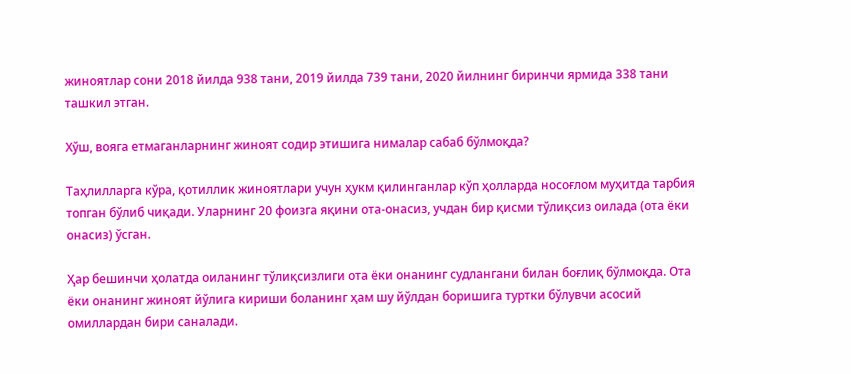жиноятлар сони 2018 йилда 938 тани, 2019 йилда 739 тани, 2020 йилнинг биринчи ярмида 338 тани ташкил этган.

Хўш, вояга етмаганларнинг жиноят содир этишига нималар сабаб бўлмоқда?

Таҳлилларга кўра, қотиллик жиноятлари учун ҳукм қилинганлар кўп ҳолларда носоғлом муҳитда тарбия топган бўлиб чиқади. Уларнинг 20 фоизга яқини ота-онасиз, учдан бир қисми тўлиқсиз оилада (ота ёки онасиз) ўсган.

Ҳар бешинчи ҳолатда оиланинг тўлиқсизлиги ота ёки онанинг судлангани билан боғлиқ бўлмоқда. Ота ёки онанинг жиноят йўлига кириши боланинг ҳам шу йўлдан боришига туртки бўлувчи асосий омиллардан бири саналади.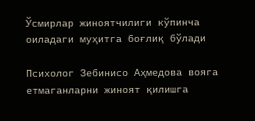Ўсмирлар жиноятчилиги кўпинча оиладаги муҳитга боғлиқ бўлади

Психолог Зебинисо Aҳмедова вояга етмаганларни жиноят қилишга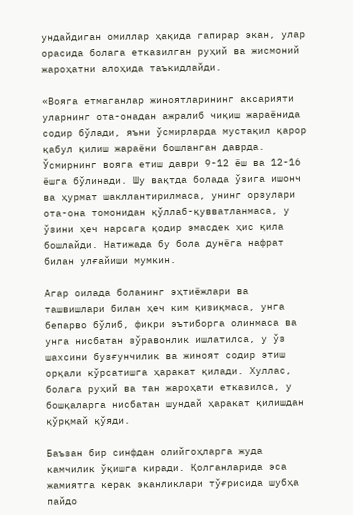ундайдиган омиллар ҳақида гапирар экан, улар орасида болага етказилган руҳий ва жисмоний жароҳатни алоҳида таъкидлайди.

«Вояга етмаганлар жиноятларининг аксарияти уларнинг ота-онадан ажралиб чиқиш жараёнида содир бўлади, яъни ўсмирларда мустақил қарор қабул қилиш жараёни бошланган даврда. Ўсмирнинг вояга етиш даври 9-12 ёш ва 12-16 ёшга бўлинади. Шу вақтда болада ўзига ишонч ва ҳурмат шакллантирилмаса, унинг орзулари ота-она томонидан қўллаб-қувватланмаса, у ўзини ҳеч нарсага қодир эмасдек ҳис қила бошлайди. Натижада бу бола дунёга нафрат билан улғайиши мумкин.

Агар оилада боланинг эҳтиёжлари ва ташвишлари билан ҳеч ким қизиқмаса, унга бепарво бўлиб, фикри эътиборга олинмаса ва унга нисбатан зўравонлик ишлатилса, у ўз шахсини бузғунчилик ва жиноят содир этиш орқали кўрсатишга ҳаракат қилади. Хуллас, болага руҳий ва тан жароҳати етказилса, у бошқаларга нисбатан шундай ҳаракат қилишдан қўрқмай қўяди.

Баъзан бир синфдан олийгоҳларга жуда камчилик ўқишга киради. Қолганларида эса жамиятга керак эканликлари тўғрисида шубҳа пайдо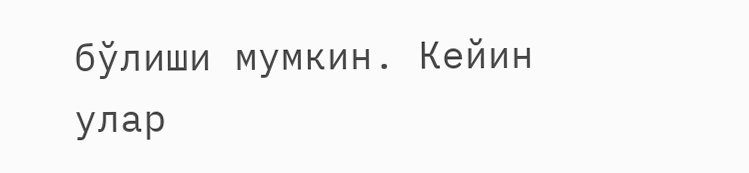бўлиши мумкин. Кейин улар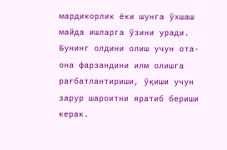мардикорлик ёки шунга ўхшаш майда ишларга ўзини уради. Бунинг олдини олиш учун ота-она фарзандини илм олишга рағбатлантириши, ўқиши учун зарур шароитни яратиб бериши керак.